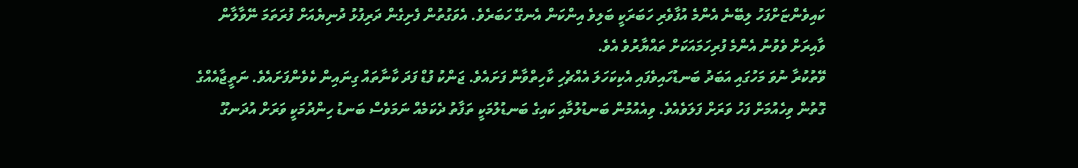ކައިވެންޏަށްފަހު ލިބޭނެ އެންމެ އުފާވެރި ހަބަރަކީ ބަލިވެ އިންކަން އެނގޭ ހަބަރެވެ. އެވަގުތުން ފެށިގެން ދަރިފުޅު ދުނިޔެއަށް ފުރަތަމަ ނޭވާލާން ވާއިރަށް ވެވުނު އެންމެ ފުރިހަމައަކަށް ތައްޔާރުވެ އެވެ.
ވޭތުކުރާ ނުވަ މަހުގައި އަބަދު ބަނޑުހައިވެފައި އެކިކަހަލަ އެއްޗެހި ކާހިތްވާން ފަށައެވެ. ޖަންކު ފުޑް ފަދަ ކާނާތައް ގިނައިން ކެވެންފަށައެވެ. ނަތީޖާއެއްގެ ގޮތުން ވިހެއުމަށް ފަހު ވަރަށް ފަލަވެއެވެ. ވިއެއުމުން ބަނޑުލުމާއި ކައިގެ ބަނޑުލުމަކީ ތަފާތު ދެކަމެއް ނަމަވެސް ބަނޑު ހިންދުމަކީ ވަރަށް އުދަނގޫ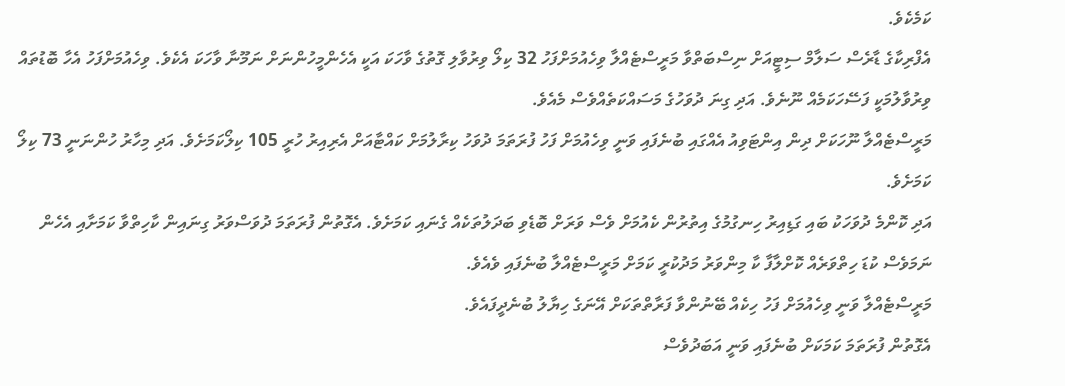ކަމެކެވެ.
އެފްރިކާގެ ޑާރެސް ސަލާމް ސިޓީއަށް ނިސްބަތްވާ މަރީސްޓެއްލާ ވިހެއުމަށްފަހު 32 ކިލޯ ވިރުވާލި ގޮތުގެ ވާހަކަ އަކީ އެހެންމީހުންނަށް ނަމޫނާ ވާހަކަ އެކެވެ. ވިހެއުމަށްފަހު އެހާ ބޮޑުތައް ވިރުވާލުމަކީ ފަސޭހަކަމެއް ނޫނެވެ. އަދި ގިނަ ދުވަހުގެ މަސައްކަތެއްވެސް މެއެވެ.
މަރީސްޓެއްލާ ނޫހަކަށް ދިން އިންޓަވިއު އެއްގައި ބުނެފައި ވަނީ ވިހެއުމަށް ފަހު ފުރަތަމަ ދުވަހު ކިރާލުމަށް ކައްޓާއަށް އެރިއިރު ހުރީ 105 ކިލޯކަމަށެވެ. އަދި މިހާރު ހުންނަނީ 73 ކިލޯ ކަމަށެވެ.
އަދި ކޮންމެ ދުވަހަކު ބައި ގަޑިއިރު ހިނގުމުގެ އިތުރުން ކެއުމަށް ވެސް ވަރަށް ބޮޑެވި ބަދަލުތަކެއް ގެނައި ކަމަށެވެ. އެގޮތުން ފުރަތަމަ ދުވަސްވަރު ގިނައިން ކާހިތްވާ ކަމަށާއި އެހެން ނަމަވެސް ކުޑަ ހިތްވަރެއް ކޮށްލާފާ ކާ މިންވަރު މަދުކުރީ ކަމަށް މަރީސްޓެއްލާ ބުނެފައި ވެއެވެ.
މަރީސްޓެއްލާ ވަނީ ވިހެއުމަށް ފަހު ހިކެއް ބޭނުންވާ ފަރާތްތަކަށް އޭނަގެ ހިޔާލު ބުނެދީފައެވެ.
އެގޮތުން ފުރަތަމަ ކަމަކަށް ބުނެފައި ވަނީ އަބަދުވެސް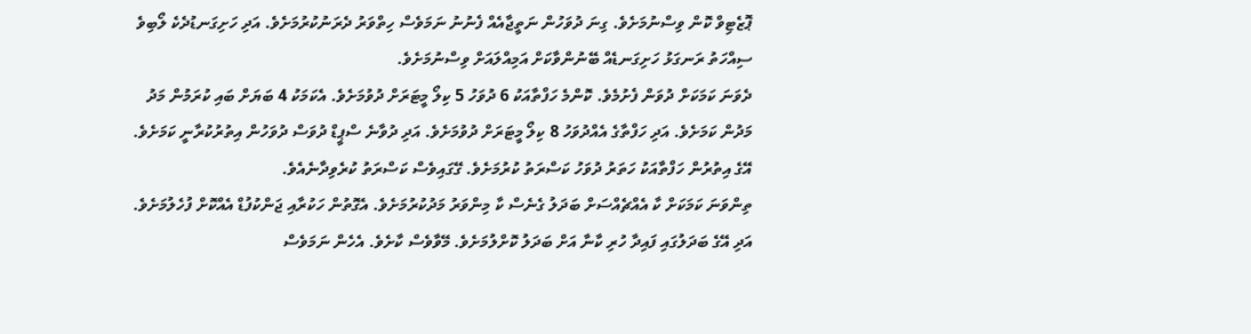ޕޮޒެޓިވް ކޮން ވިސްނުމަށެވެ. ގިނަ ދުވަހުން ނަތީޖާއެއް ފެނުނު ނަމަވެސް ހިތްވަރު ދެރަނުކުރުމަށެވެ. އަދި ހަށިގަނޑުދެކެ ލޯބިވެ ސިއްހަތު ރަނގަޅު ހަށިގަނޑެއް ބޭނުންވާކަށް އަމިއްލައަށް ވިސްނުމަށެވެ.
ދެވަނަ ކަމަކަށް ދުވަން ފެށުމެވެ. ކޮންމެ ހަފްތާއަކު 6 ދުވަހު 5 ކިލޯ މީޓަރަށް ދުވުމަށެވެ. އެކަމަކު 4 ބަޔަށް ބައި ކުރަމުން މަދު މަދުން ކަމަށެވެ. އަދި ހަފްތާގެ އެއްދުވަހު 8 ކިލޯ މީޓަރަށް ދުވުމަށެވެ. އަދި ދުވާނެ ސްޕީޑް ދުވަސް ދުވަހުން އިތުރުކުރާނީ ކަމަށެވެ. އޭގެ އިތުރުން ހަފްތާއަކު ހަތަރު ދުވަހު ކަސްރަތު ކުރުމަށެވެ. ގޭގައިވެސް ކަސްރަތު ކުރެވިދާނެއެވެ.
ތިންވަނަ ކަމަކަށް ކާ އެއްޗެއްސަށް ބަދަލު ގެނެސް ކާ މިންވަރު މަދުކުރުމަށެވެ. އެގޮތުން ހަކުރާއި ޖަންކުފުޑް އެއްކޮށް ފުހެލުމަށެވެ. އަދި އޭގެ ބަދަލުގައި ފައިދާ ހުރި ކާނާ އަށް ބަދަލު ކޮށްލުމަށެވެ. މޭވާވެސް ކާށެވެ. އެހެން ނަމަވެސް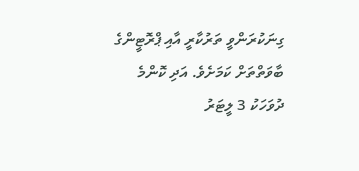ގިނަކުރަންވީ ތަރުކާރީ އާއި ޕްރޮޓީންގެ ބާވަތްތަށް ކަމަށެވެ. އަދި ކޮންމެ ދުވަހަކު 3 ލީޓަރު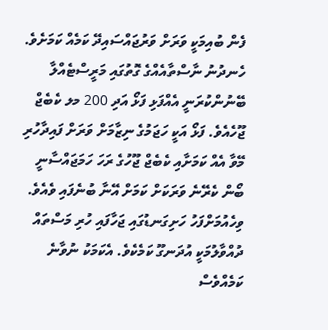ފެން ބުއިމަކީ ވަރަށް ވަރުޖައްސައިދޭ ކަމެއް ކަމަށެވެ. ހެނދުނު ނާސްތާއެއްގެ ގޮތުގައި މަރީސްޓެއްލާ ބޭނުންކުރަނީ އެއްފަޅި ފަޅޯ އަދި 200 މލ ކެބެޖް ޖޫހެއެވެ. ފަޅޯ އަކީ ހަޖަމުގެ ނިޒާމަށް ވަރަށް ފައިދާހުރި މޭވާ އެއް ކަމަށާއި ކެބެޖް ޖޫހުގެ ރަހަ ހަމަޖައްސާނީ ބޯން ކެރޭނެ ވަރަކަށް ކަމަށް އޭނާ ބުނެފައި ވެއެވެ.
ވިހެއުމަށްފަހު ހަށިގަނޑުގައި ޖަހާފައި ހުރި މަސްތައް ދުއްވާލުމަކީ އުދަނގޫ ކަމެކެވެ. އެކަމަކު ނުވާނެ ކަމެއްވެސް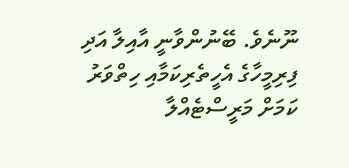ނޫނެވެ. ބޭނުންވާނީ އާއިލާ އަދި ފިރިމީހާގެ އެހީތެރިކަމާއި ހިތްވަރު ކަމަށް މަރީސްޓެއްލާ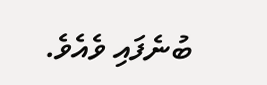ބުނެފައި ވެއެވެ.